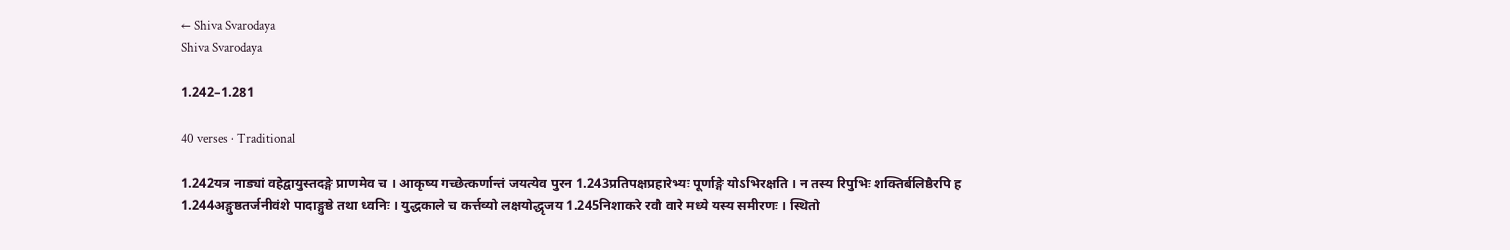← Shiva Svarodaya
Shiva Svarodaya

1.242–1.281

40 verses · Traditional

1.242यत्र नाड्यां वहेद्वायुस्तदङ्गे प्राणमेव च । आकृष्य गच्छेत्कर्णान्तं जयत्येव पुरन 1.243प्रतिपक्षप्रहारेभ्यः पूर्णाङ्गे योऽभिरक्षति । न तस्य रिपुभिः शक्तिर्बलिष्ठैरपि ह 1.244अङ्गुष्ठतर्जनीवंशे पादाङ्गुष्ठे तथा ध्वनिः । युद्धकाले च कर्त्तव्यो लक्षयोद्धृजय 1.245निशाकरे रवौ वारे मध्ये यस्य समीरणः । स्थितो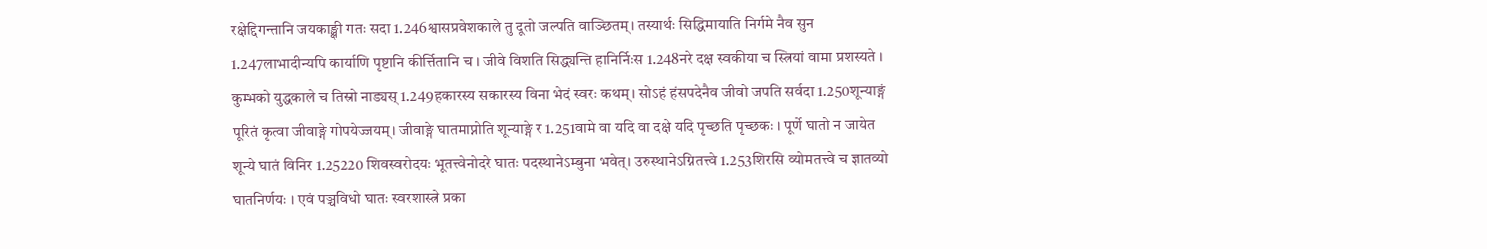रक्षेद्दिगन्तानि जयकाङ्क्षी गतः सदा 1.246श्वासप्रवेशकाले तु दूतो जल्पति वाञ्छितम्। तस्यार्थः सिद्धिमायाति निर्गमे नैव सुन 1.247लाभादीन्यपि कार्याणि पृष्टानि कीर्त्तितानि च । जीवे विशति सिद्ध्यन्ति हानिर्निःस 1.248नरे दक्ष स्वकीया च स्त्रियां वामा प्रशस्यते । कुम्भको युद्धकाले च तिस्रो नाड्यस् 1.249हकारस्य सकारस्य विना भेदं स्वरः कथम्। सोऽहं हंसपदेनैव जीवो जपति सर्वदा 1.250शून्याङ्गं पूरितं कृत्वा जीवाङ्गे गोपयेज्जयम्। जीवाङ्गे घातमाप्नोति शून्याङ्गे र 1.251वामे वा यदि वा दक्षे यदि पृच्छति पृच्छकः । पूर्णे घातो न जायेत शून्ये घातं विनिर 1.25220 शिवस्वरोदयः भूतत्त्वेनोदरे घातः पदस्थानेऽम्बुना भवेत्। उरुस्थानेऽग्नितत्त्वे 1.253शिरसि व्योमतत्त्वे च ज्ञातव्यो घातनिर्णयः । एवं पञ्चविधो घातः स्वरशास्त्रे प्रका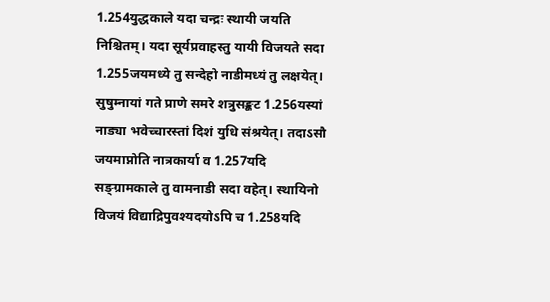1.254युद्धकाले यदा चन्द्रः स्थायी जयति निश्चितम्। यदा सूर्यप्रवाहस्तु यायी विजयते सदा 1.255जयमध्ये तु सन्देहो नाडीमध्यं तु लक्षयेत्। सुषुम्नायां गते प्राणे समरे शत्रुसङ्कट 1.256यस्यां नाड्या भवेच्चारस्तां दिशं युधि संश्रयेत्। तदाऽसौ जयमाप्नोति नात्रकार्या व 1.257यदि सङ्ग्रामकाले तु वामनाडी सदा वहेत्। स्थायिनो विजयं विद्याद्रिपुवश्यदयोऽपि च 1.258यदि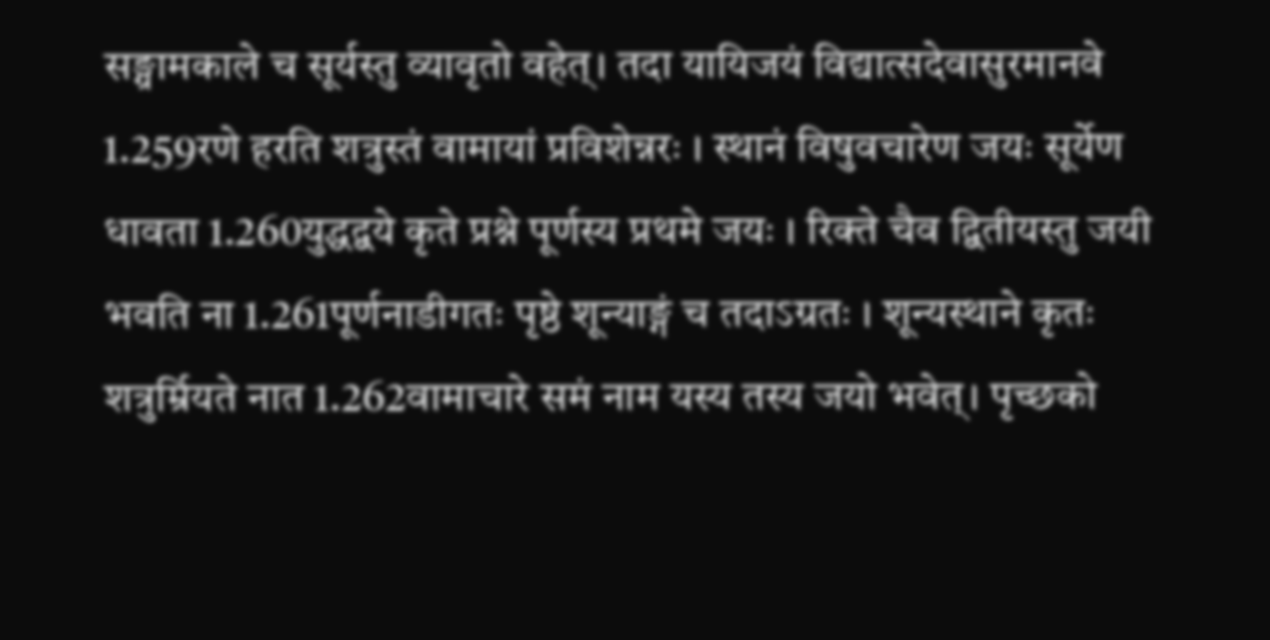सङ्ग्रामकाले च सूर्यस्तु व्यावृतो वहेत्। तदा यायिजयं विद्यात्सदेवासुरमानवे 1.259रणे हरति शत्रुस्तं वामायां प्रविशेन्नरः । स्थानं विषुवचारेण जयः सूर्येण धावता 1.260युद्धद्वये कृते प्रश्ने पूर्णस्य प्रथमे जयः । रिक्ते चैव द्वितीयस्तु जयी भवति ना 1.261पूर्णनाडीगतः पृष्ठे शून्याङ्गं च तदाऽग्रतः । शून्यस्थाने कृतः शत्रुर्म्रियते नात 1.262वामाचारे समं नाम यस्य तस्य जयो भवेत्। पृच्छको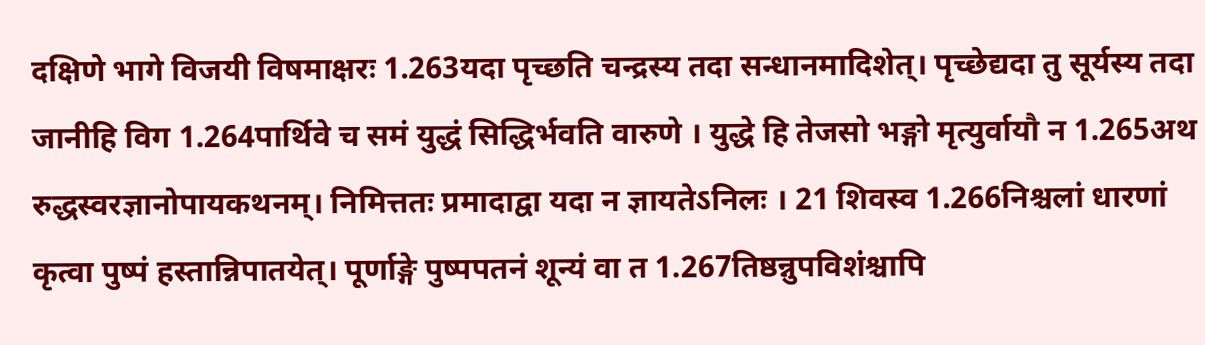दक्षिणे भागे विजयी विषमाक्षरः 1.263यदा पृच्छति चन्द्रस्य तदा सन्धानमादिशेत्। पृच्छेद्यदा तु सूर्यस्य तदा जानीहि विग 1.264पार्थिवे च समं युद्धं सिद्धिर्भवति वारुणे । युद्धे हि तेजसो भङ्गो मृत्युर्वायौ न 1.265अथ रुद्धस्वरज्ञानोपायकथनम्। निमित्ततः प्रमादाद्वा यदा न ज्ञायतेऽनिलः । 21 शिवस्व 1.266निश्चलां धारणां कृत्वा पुष्पं हस्तान्निपातयेत्। पूर्णाङ्गे पुष्पपतनं शून्यं वा त 1.267तिष्ठन्नुपविशंश्चापि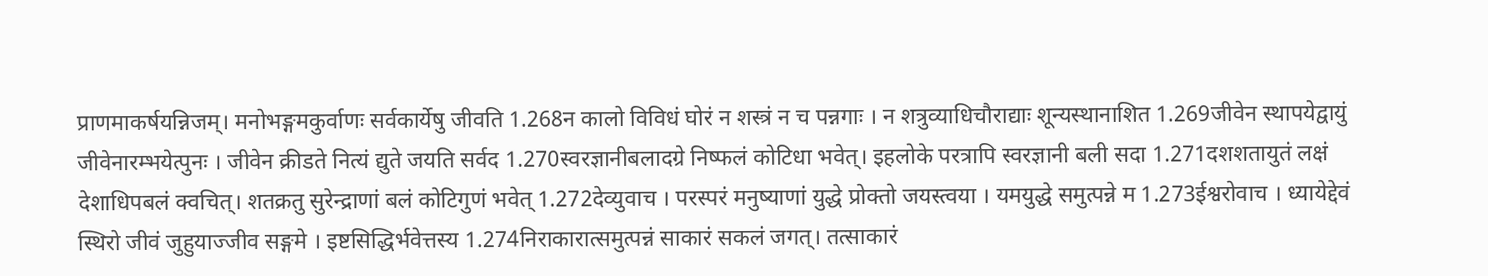प्राणमाकर्षयन्निजम्। मनोभङ्गमकुर्वाणः सर्वकार्येषु जीवति 1.268न कालो विविधं घोरं न शस्त्रं न च पन्नगाः । न शत्रुव्याधिचौराद्याः शून्यस्थानाशित 1.269जीवेन स्थापयेद्वायुं जीवेनारम्भयेत्पुनः । जीवेन क्रीडते नित्यं द्युते जयति सर्वद 1.270स्वरज्ञानीबलादग्रे निष्फलं कोटिधा भवेत्। इहलोके परत्रापि स्वरज्ञानी बली सदा 1.271दशशतायुतं लक्षं देशाधिपबलं क्वचित्। शतक्रतु सुरेन्द्राणां बलं कोटिगुणं भवेत् 1.272देव्युवाच । परस्परं मनुष्याणां युद्धे प्रोक्तो जयस्त्वया । यमयुद्धे समुत्पन्ने म 1.273ईश्वरोवाच । ध्यायेद्देवं स्थिरो जीवं जुहुयाज्जीव सङ्गमे । इष्टसिद्धिर्भवेत्तस्य 1.274निराकारात्समुत्पन्नं साकारं सकलं जगत्। तत्साकारं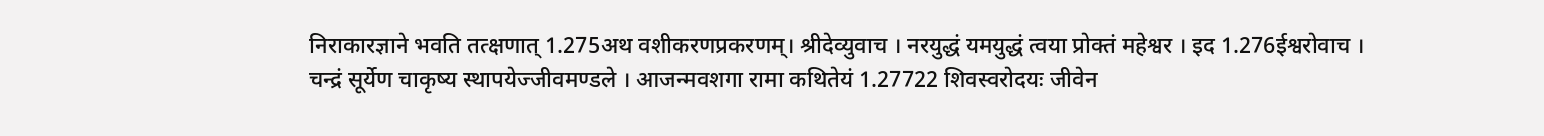निराकारज्ञाने भवति तत्क्षणात् 1.275अथ वशीकरणप्रकरणम्। श्रीदेव्युवाच । नरयुद्धं यमयुद्धं त्वया प्रोक्तं महेश्वर । इद 1.276ईश्वरोवाच । चन्द्रं सूर्येण चाकृष्य स्थापयेज्जीवमण्डले । आजन्मवशगा रामा कथितेयं 1.27722 शिवस्वरोदयः जीवेन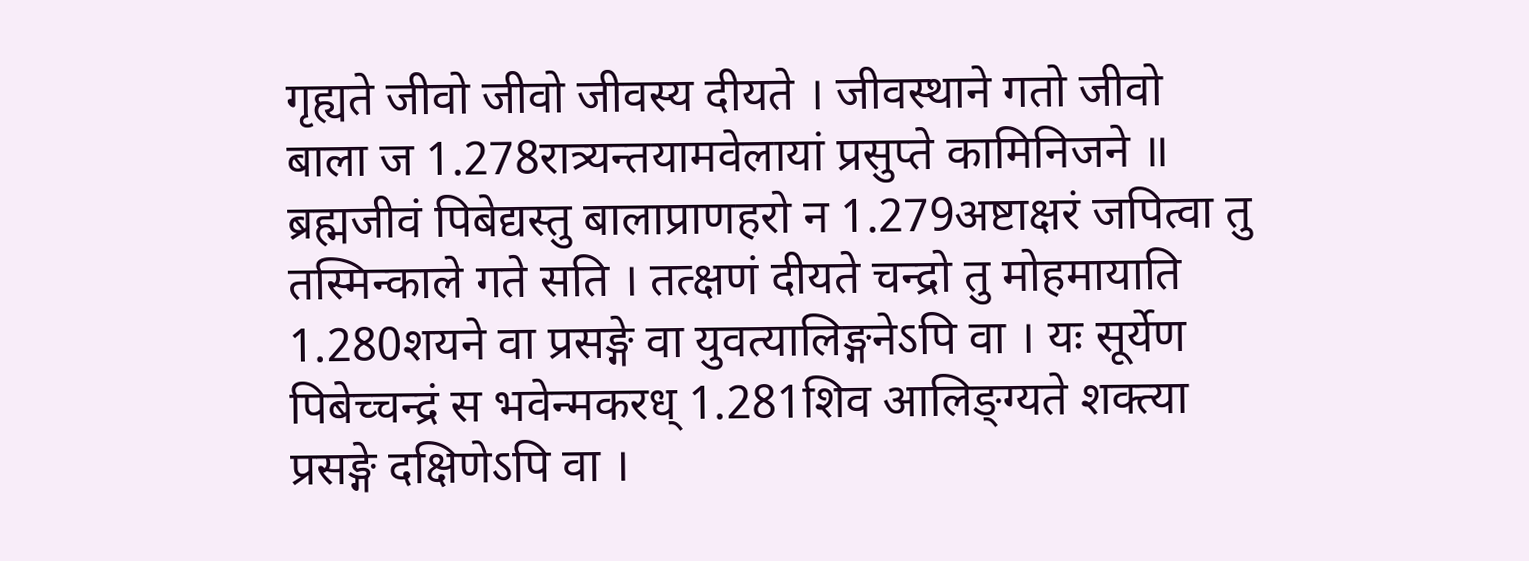गृह्यते जीवो जीवो जीवस्य दीयते । जीवस्थाने गतो जीवो बाला ज 1.278रात्र्यन्तयामवेलायां प्रसुप्ते कामिनिजने ॥ ब्रह्मजीवं पिबेद्यस्तु बालाप्राणहरो न 1.279अष्टाक्षरं जपित्वा तु तस्मिन्काले गते सति । तत्क्षणं दीयते चन्द्रो तु मोहमायाति 1.280शयने वा प्रसङ्गे वा युवत्यालिङ्गनेऽपि वा । यः सूर्येण पिबेच्चन्द्रं स भवेन्मकरध् 1.281शिव आलिङ्ग्यते शक्त्या प्रसङ्गे दक्षिणेऽपि वा ।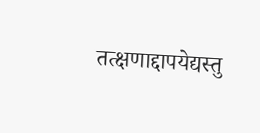तत्क्षणाद्दापयेद्यस्तु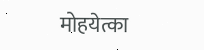मोहयेत्का